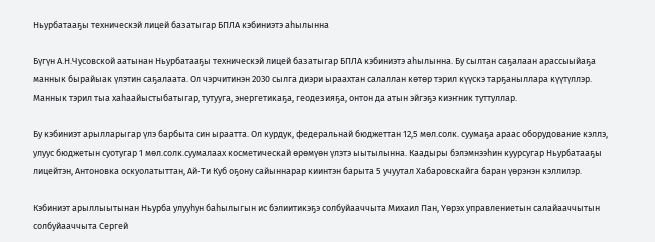Ньурбатааҕы техническэй лицей базатыгар БПЛА кэбиниэтэ аһылынна

Бүгүн А.Н.Чусовской аатынан Ньурбатааҕы техническэй лицей базатыгар БПЛА кэбиниэтэ аһылынна. Бу сылтан саҕалаан арассыыйаҕа маннык бырайыак үлэтин саҕалаата. Ол чэрчитинэн 2030 сылга диэри ыраахтан салаллан көтөр тэрил күүскэ тарҕаныллара күүтүллэр. Маннык тэрил тыа хаһаайыстыбатыгар, тутууга, энергетикаҕа, геодезияҕа, онтон да атын эйгэҕэ киэҥник туттуллар.

Бу кэбиниэт арылларыгар үлэ барбыта син ыраатта. Ол курдук, федеральнай бюджеттан 12,5 мөл.солк. суумаҕа араас оборудование кэллэ, улуус бюджетын суотугар 1 мөл.солк.суумалаах косметическай өрөмүөн үлэтэ ыытылынна. Каадыры бэлэмнээһин куурсугар Ньурбатааҕы лицейтэн, Антоновка оскуолатыттан, Ай-Ти Куб оҕону сайыннарар киинтэн барыта 5 учуутал Хабаровскайга баран үөрэнэн кэллилэр.

Кэбиниэт арыллыытынан Ньурба улууһун баһылыгын ис бэлиитикэҕэ солбуйааччыта Михаил Пан, Үөрэх управлениетын салайааччытын солбуйааччыта Сергей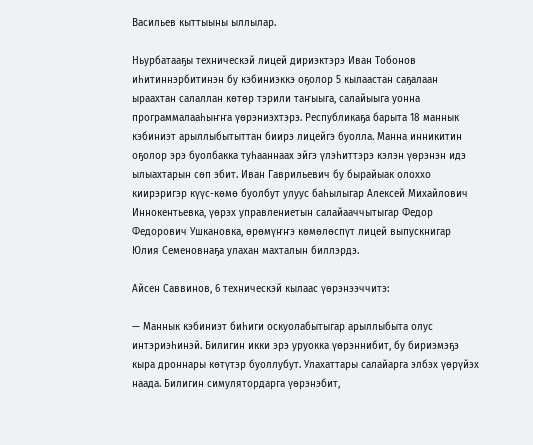Васильев кыттыыны ыллылар.

Ньурбатааҕы техническэй лицей дириэктэрэ Иван Тобонов иһитиннэрбитинэн бу кэбиниэккэ оҕолор 5 кылаастан саҕалаан ыраахтан салаллан көтөр тэрили таҥыыга, салайыыга уонна программалааһыҥҥа үөрэниэхтэрэ. Республикаҕа барыта 18 маннык кэбиниэт арыллыбытыттан биирэ лицейгэ буолла. Манна инникитин оҕолор эрэ буолбакка туһааннаах эйгэ үлэһиттэрэ кэлэн үөрэнэн идэ ылыахтарын сөп эбит. Иван Гаврильевич бу бырайыак олоххо киирэригэр күүс-көмө буолбут улуус баһылыгар Алексей Михайлович Иннокентьевка, үөрэх управлениетын салайааччытыгар Федор Федорович Ушкановка, өрөмүҥҥэ көмөлөспүт лицей выпускнигар Юлия Семеновнаҕа улахан махталын биллэрдэ.

Айсен Саввинов, 6 техническэй кылаас үөрэнээччитэ:

— Маннык кэбиниэт биһиги оскуолабытыгар арыллыбыта олус интэриэһинэй. Билигин икки эрэ уруокка үөрэннибит, бу бириэмэҕэ кыра дроннары көтүтэр буоллубут. Улахаттары салайарга элбэх үөрүйэх наада. Билигин симулятордарга үөрэнэбит,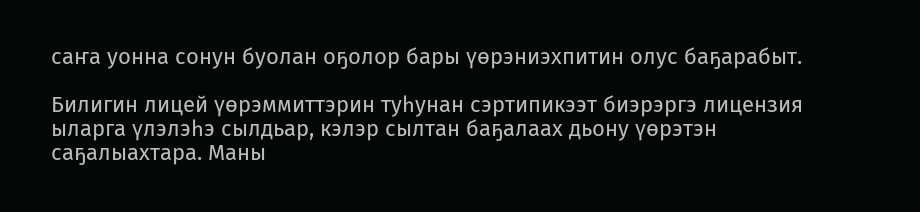саҥа уонна сонун буолан оҕолор бары үөрэниэхпитин олус баҕарабыт.

Билигин лицей үөрэммиттэрин туһунан сэртипикээт биэрэргэ лицензия ыларга үлэлэһэ сылдьар, кэлэр сылтан баҕалаах дьону үөрэтэн саҕалыахтара. Маны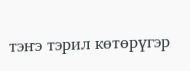тэҥэ тэрил көтөрүгэр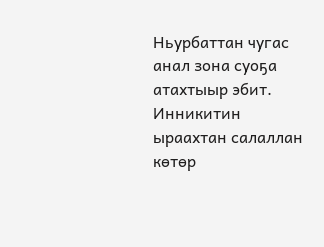Ньурбаттан чугас анал зона суоҕа атахтыыр эбит. Инникитин ыраахтан салаллан көтөр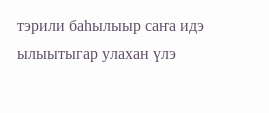тэрили баһылыыр саҥа идэ ылыытыгар улахан үлэ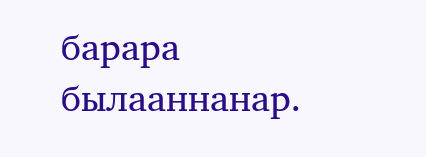барара былааннанар.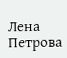Лена Петрова